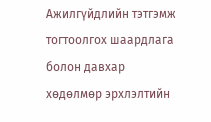Ажилгүйдлийн тэтгэмж тогтоолгох шаардлага болон давхар хөдөлмөр эрхлэлтийн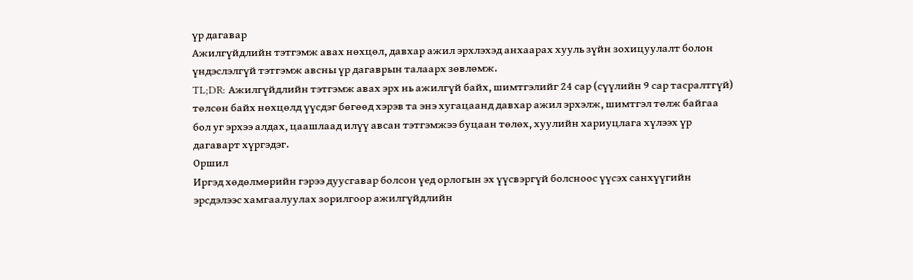үр дагавар
Ажилгүйдлийн тэтгэмж авах нөхцөл, давхар ажил эрхлэхэд анхаарах хууль зүйн зохицуулалт болон үндэслэлгүй тэтгэмж авсны үр дагаврын талаарх зөвлөмж.
TL;DR: Ажилгүйдлийн тэтгэмж авах эрх нь ажилгүй байх, шимтгэлийг 24 сар (сүүлийн 9 сар тасралтгүй) төлсөн байх нөхцөлд үүсдэг бөгөөд хэрэв та энэ хугацаанд давхар ажил эрхэлж, шимтгэл төлж байгаа бол уг эрхээ алдах, цаашлаад илүү авсан тэтгэмжээ буцаан төлөх, хуулийн хариуцлага хүлээх үр дагаварт хүргэдэг.
Оршил
Иргэд хөдөлмөрийн гэрээ дуусгавар болсон үед орлогын эх үүсвэргүй болсноос үүсэх санхүүгийн эрсдэлээс хамгаалуулах зорилгоор ажилгүйдлийн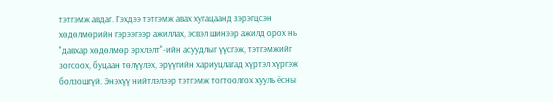тэтгэмж авдаг. Гэхдээ тэтгэмж авах хугацаанд зэрэгцсэн хөдөлмөрийн гэрээгээр ажиллах, эсвэл шинээр ажилд орох нь "давхар хөдөлмөр эрхлэлт"-ийн асуудлыг үүсгэж, тэтгэмжийг зогсоох, буцаан төлүүлэх, эрүүгийн хариуцлагад хүртэл хүргэж болзошгүй. Энэхүү нийтлэлээр тэтгэмж тогтоолгох хууль ёсны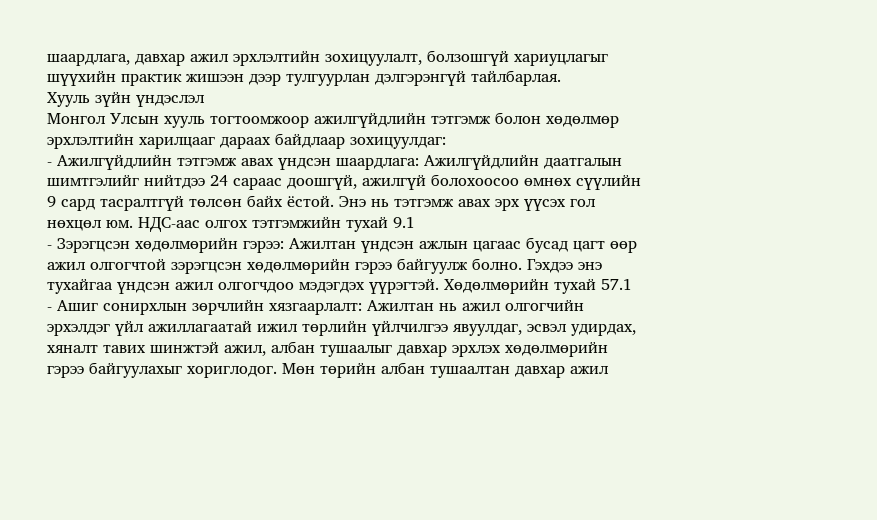шаардлага, давхар ажил эрхлэлтийн зохицуулалт, болзошгүй хариуцлагыг шүүхийн практик жишээн дээр тулгуурлан дэлгэрэнгүй тайлбарлая.
Хууль зүйн үндэслэл
Монгол Улсын хууль тогтоомжоор ажилгүйдлийн тэтгэмж болон хөдөлмөр эрхлэлтийн харилцааг дараах байдлаар зохицуулдаг:
- Ажилгүйдлийн тэтгэмж авах үндсэн шаардлага: Ажилгүйдлийн даатгалын шимтгэлийг нийтдээ 24 сараас доошгүй, ажилгүй болохоосоо өмнөх сүүлийн 9 сард тасралтгүй төлсөн байх ёстой. Энэ нь тэтгэмж авах эрх үүсэх гол нөхцөл юм. НДС-аас олгох тэтгэмжийн тухай 9.1
- Зэрэгцсэн хөдөлмөрийн гэрээ: Ажилтан үндсэн ажлын цагаас бусад цагт өөр ажил олгогчтой зэрэгцсэн хөдөлмөрийн гэрээ байгуулж болно. Гэхдээ энэ тухайгаа үндсэн ажил олгогчдоо мэдэгдэх үүрэгтэй. Хөдөлмөрийн тухай 57.1
- Ашиг сонирхлын зөрчлийн хязгаарлалт: Ажилтан нь ажил олгогчийн эрхэлдэг үйл ажиллагаатай ижил төрлийн үйлчилгээ явуулдаг, эсвэл удирдах, хяналт тавих шинжтэй ажил, албан тушаалыг давхар эрхлэх хөдөлмөрийн гэрээ байгуулахыг хориглодог. Мөн төрийн албан тушаалтан давхар ажил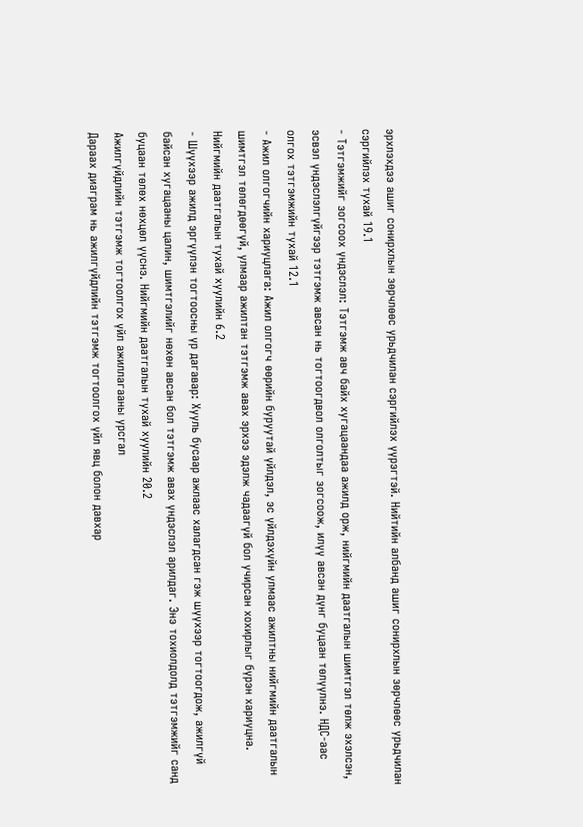эрхлэхдээ ашиг сонирхлын зөрчлөөс урьдчилан сэргийлэх үүрэгтэй. Нийтийн албанд ашиг сонирхлын зөрчлөөс урьдчилан сэргийлэх тухай 19.1
- Тэтгэмжийг зогсоох үндэслэл: Тэтгэмж авч байх хугацаандаа ажилд орж, нийгмийн даатгалын шимтгэл төлж эхэлсэн, эсвэл үндэслэлгүйгээр тэтгэмж авсан нь тогтоогдвол олголтыг зогсоож, илүү авсан дүнг буцаан төлүүлнэ. НДС-аас олгох тэтгэмжийн тухай 12.1
- Ажил олгогчийн хариуцлага: Ажил олгогч өөрийн буруутай үйлдэл, эс үйлдэхүйн улмаас ажилтны нийгмийн даатгалын шимтгэл төлөгдөөгүй, улмаар ажилтан тэтгэмж авах эрхээ эдэлж чадаагүй бол учирсан хохирлыг бүрэн хариуцна. Нийгмийн даатгалын тухай хуулийн 6.2
- Шүүхээр ажилд эргүүлэн тогтоосны үр дагавар: Хууль бусаар ажлаас халагдсан гэж шүүхээр тогтоогдож, ажилгүй байсан хугацааны цалин, шимтгэлийг нөхөн авсан бол тэтгэмж авах үндэслэл арилдаг. Энэ тохиолдолд тэтгэмжийг санд буцаан төлөх нөхцөл үүснэ. Нийгмийн даатгалын тухай хуулийн 20.2
Ажилгүйдлийн тэтгэмж тогтоолгох үйл ажиллагааны урсгал
Дараах диаграм нь ажилгүйдлийн тэтгэмж тогтоолгох үйл явц болон давхар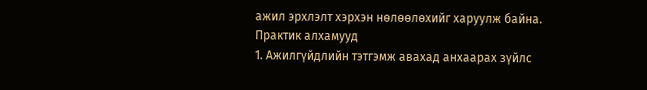ажил эрхлэлт хэрхэн нөлөөлөхийг харуулж байна.
Практик алхамууд
1. Ажилгүйдлийн тэтгэмж авахад анхаарах зүйлс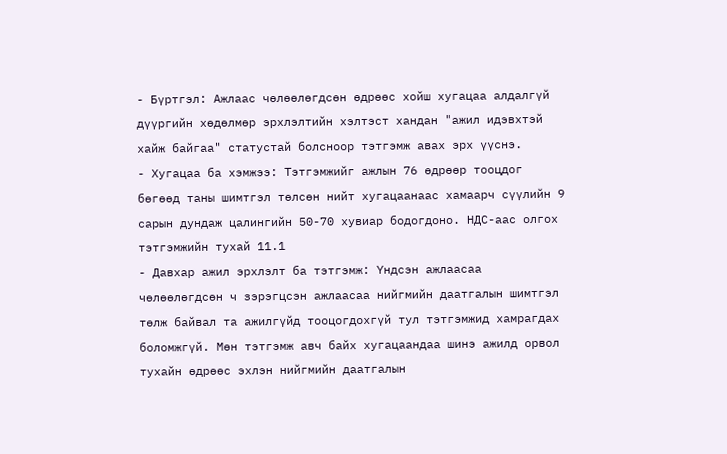- Бүртгэл: Ажлаас чөлөөлөгдсөн өдрөөс хойш хугацаа алдалгүй дүүргийн хөдөлмөр эрхлэлтийн хэлтэст хандан "ажил идэвхтэй хайж байгаа" статустай болсноор тэтгэмж авах эрх үүснэ.
- Хугацаа ба хэмжээ: Тэтгэмжийг ажлын 76 өдрөөр тооцдог бөгөөд таны шимтгэл төлсөн нийт хугацаанаас хамаарч сүүлийн 9 сарын дундаж цалингийн 50-70 хувиар бодогдоно. НДС-аас олгох тэтгэмжийн тухай 11.1
- Давхар ажил эрхлэлт ба тэтгэмж: Үндсэн ажлаасаа чөлөөлөгдсөн ч зэрэгцсэн ажлаасаа нийгмийн даатгалын шимтгэл төлж байвал та ажилгүйд тооцогдохгүй тул тэтгэмжид хамрагдах боломжгүй. Мөн тэтгэмж авч байх хугацаандаа шинэ ажилд орвол тухайн өдрөөс эхлэн нийгмийн даатгалын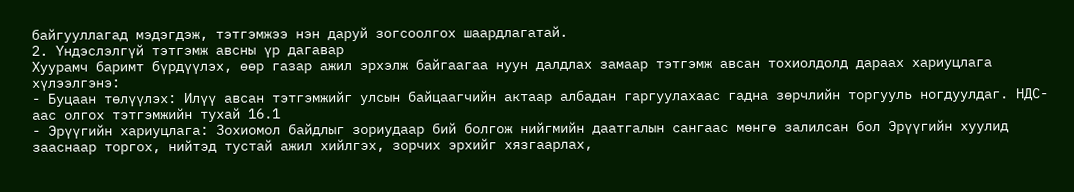байгууллагад мэдэгдэж, тэтгэмжээ нэн даруй зогсоолгох шаардлагатай.
2. Үндэслэлгүй тэтгэмж авсны үр дагавар
Хуурамч баримт бүрдүүлэх, өөр газар ажил эрхэлж байгаагаа нуун далдлах замаар тэтгэмж авсан тохиолдолд дараах хариуцлага хүлээлгэнэ:
- Буцаан төлүүлэх: Илүү авсан тэтгэмжийг улсын байцаагчийн актаар албадан гаргуулахаас гадна зөрчлийн торгууль ногдуулдаг. НДС-аас олгох тэтгэмжийн тухай 16.1
- Эрүүгийн хариуцлага: Зохиомол байдлыг зориудаар бий болгож нийгмийн даатгалын сангаас мөнгө залилсан бол Эрүүгийн хуулид зааснаар торгох, нийтэд тустай ажил хийлгэх, зорчих эрхийг хязгаарлах,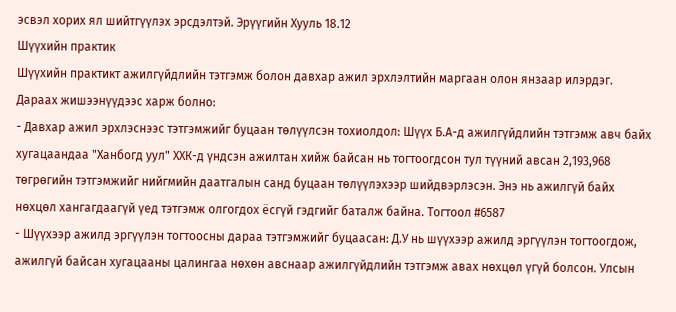эсвэл хорих ял шийтгүүлэх эрсдэлтэй. Эрүүгийн Хууль 18.12
Шүүхийн практик
Шүүхийн практикт ажилгүйдлийн тэтгэмж болон давхар ажил эрхлэлтийн маргаан олон янзаар илэрдэг. Дараах жишээнүүдээс харж болно:
- Давхар ажил эрхлэснээс тэтгэмжийг буцаан төлүүлсэн тохиолдол: Шүүх Б.А-д ажилгүйдлийн тэтгэмж авч байх хугацаандаа "Ханбогд уул" ХХК-д үндсэн ажилтан хийж байсан нь тогтоогдсон тул түүний авсан 2,193,968 төгрөгийн тэтгэмжийг нийгмийн даатгалын санд буцаан төлүүлэхээр шийдвэрлэсэн. Энэ нь ажилгүй байх нөхцөл хангагдаагүй үед тэтгэмж олгогдох ёсгүй гэдгийг баталж байна. Тогтоол #6587
- Шүүхээр ажилд эргүүлэн тогтоосны дараа тэтгэмжийг буцаасан: Д.У нь шүүхээр ажилд эргүүлэн тогтоогдож, ажилгүй байсан хугацааны цалингаа нөхөн авснаар ажилгүйдлийн тэтгэмж авах нөхцөл үгүй болсон. Улсын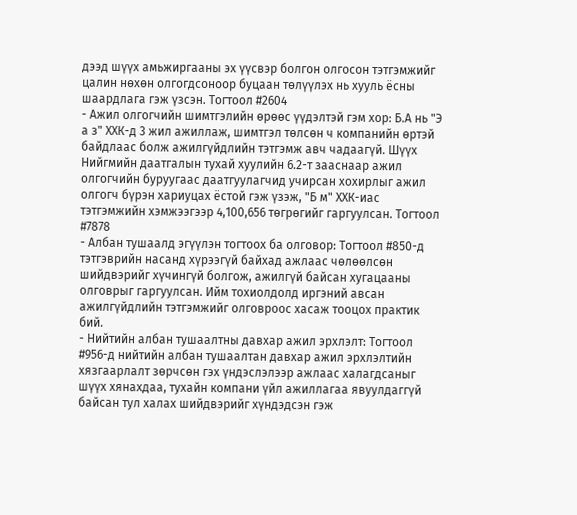дээд шүүх амьжиргааны эх үүсвэр болгон олгосон тэтгэмжийг цалин нөхөн олгогдсоноор буцаан төлүүлэх нь хууль ёсны шаардлага гэж үзсэн. Тогтоол #2604
- Ажил олгогчийн шимтгэлийн өрөөс үүдэлтэй гэм хор: Б.А нь "Э а з" ХХК-д 3 жил ажиллаж, шимтгэл төлсөн ч компанийн өртэй байдлаас болж ажилгүйдлийн тэтгэмж авч чадаагүй. Шүүх Нийгмийн даатгалын тухай хуулийн 6.2-т зааснаар ажил олгогчийн буруугаас даатгуулагчид учирсан хохирлыг ажил олгогч бүрэн хариуцах ёстой гэж үзэж, "Б м" ХХК-иас тэтгэмжийн хэмжээгээр 4,100,656 төгрөгийг гаргуулсан. Тогтоол #7878
- Албан тушаалд эгүүлэн тогтоох ба олговор: Тогтоол #850-д тэтгэврийн насанд хүрээгүй байхад ажлаас чөлөөлсөн шийдвэрийг хүчингүй болгож, ажилгүй байсан хугацааны олговрыг гаргуулсан. Ийм тохиолдолд иргэний авсан ажилгүйдлийн тэтгэмжийг олговроос хасаж тооцох практик бий.
- Нийтийн албан тушаалтны давхар ажил эрхлэлт: Тогтоол #956-д нийтийн албан тушаалтан давхар ажил эрхлэлтийн хязгаарлалт зөрчсөн гэх үндэслэлээр ажлаас халагдсаныг шүүх хянахдаа, тухайн компани үйл ажиллагаа явуулдаггүй байсан тул халах шийдвэрийг хүндэдсэн гэж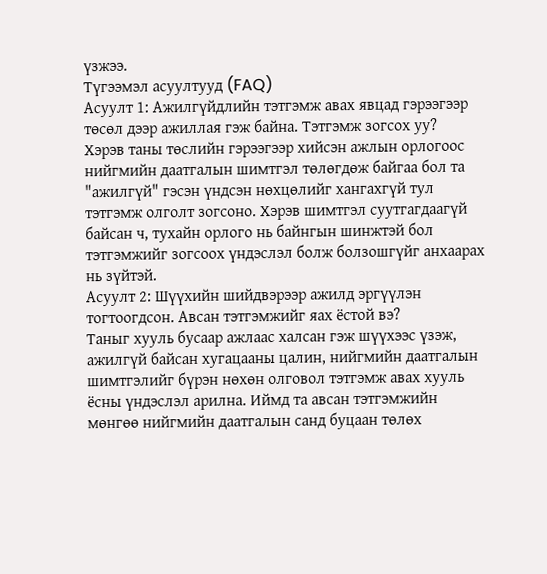үзжээ.
Түгээмэл асуултууд (FAQ)
Асуулт 1: Ажилгүйдлийн тэтгэмж авах явцад гэрээгээр төсөл дээр ажиллая гэж байна. Тэтгэмж зогсох уу?
Хэрэв таны төслийн гэрээгээр хийсэн ажлын орлогоос нийгмийн даатгалын шимтгэл төлөгдөж байгаа бол та "ажилгүй" гэсэн үндсэн нөхцөлийг хангахгүй тул тэтгэмж олголт зогсоно. Хэрэв шимтгэл суутгагдаагүй байсан ч, тухайн орлого нь байнгын шинжтэй бол тэтгэмжийг зогсоох үндэслэл болж болзошгүйг анхаарах нь зүйтэй.
Асуулт 2: Шүүхийн шийдвэрээр ажилд эргүүлэн тогтоогдсон. Авсан тэтгэмжийг яах ёстой вэ?
Таныг хууль бусаар ажлаас халсан гэж шүүхээс үзэж, ажилгүй байсан хугацааны цалин, нийгмийн даатгалын шимтгэлийг бүрэн нөхөн олговол тэтгэмж авах хууль ёсны үндэслэл арилна. Иймд та авсан тэтгэмжийн мөнгөө нийгмийн даатгалын санд буцаан төлөх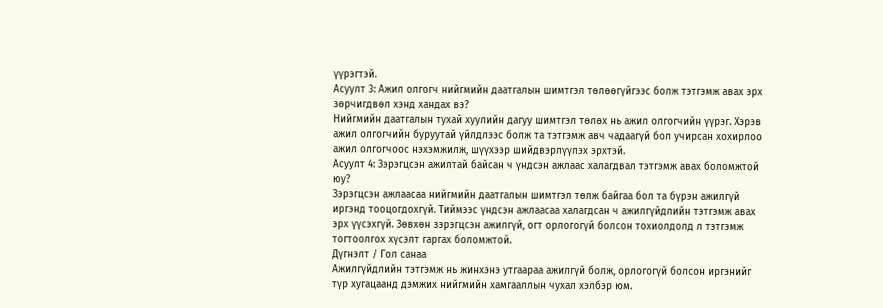үүрэгтэй.
Асуулт 3: Ажил олгогч нийгмийн даатгалын шимтгэл төлөөгүйгээс болж тэтгэмж авах эрх зөрчигдвөл хэнд хандах вэ?
Нийгмийн даатгалын тухай хуулийн дагуу шимтгэл төлөх нь ажил олгогчийн үүрэг. Хэрэв ажил олгогчийн буруутай үйлдлээс болж та тэтгэмж авч чадаагүй бол учирсан хохирлоо ажил олгогчоос нэхэмжилж, шүүхээр шийдвэрлүүлэх эрхтэй.
Асуулт 4: Зэрэгцсэн ажилтай байсан ч үндсэн ажлаас халагдвал тэтгэмж авах боломжтой юу?
Зэрэгцсэн ажлаасаа нийгмийн даатгалын шимтгэл төлж байгаа бол та бүрэн ажилгүй иргэнд тооцогдохгүй. Тиймээс үндсэн ажлаасаа халагдсан ч ажилгүйдлийн тэтгэмж авах эрх үүсэхгүй. Зөвхөн зэрэгцсэн ажилгүй, огт орлогогүй болсон тохиолдолд л тэтгэмж тогтоолгох хүсэлт гаргах боломжтой.
Дүгнэлт / Гол санаа
Ажилгүйдлийн тэтгэмж нь жинхэнэ утгаараа ажилгүй болж, орлогогүй болсон иргэнийг түр хугацаанд дэмжих нийгмийн хамгааллын чухал хэлбэр юм.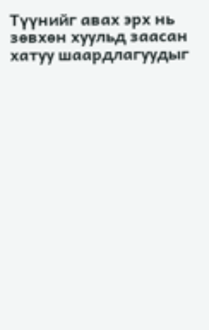Түүнийг авах эрх нь зөвхөн хуульд заасан хатуу шаардлагуудыг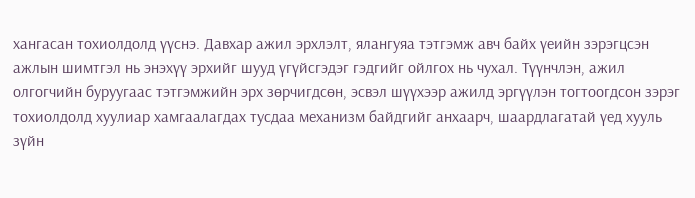хангасан тохиолдолд үүснэ. Давхар ажил эрхлэлт, ялангуяа тэтгэмж авч байх үеийн зэрэгцсэн ажлын шимтгэл нь энэхүү эрхийг шууд үгүйсгэдэг гэдгийг ойлгох нь чухал. Түүнчлэн, ажил олгогчийн буруугаас тэтгэмжийн эрх зөрчигдсөн, эсвэл шүүхээр ажилд эргүүлэн тогтоогдсон зэрэг тохиолдолд хуулиар хамгаалагдах тусдаа механизм байдгийг анхаарч, шаардлагатай үед хууль зүйн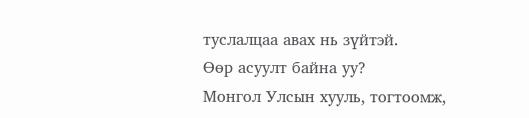туслалцаа авах нь зүйтэй.
Өөр асуулт байна уу?
Монгол Улсын хууль, тогтоомж,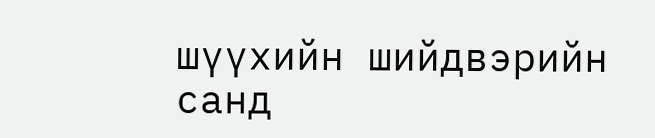шүүхийн шийдвэрийн санд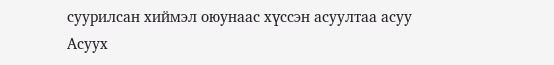суурилсан хиймэл оюунаас хүссэн асуултаа асуу
Асуух